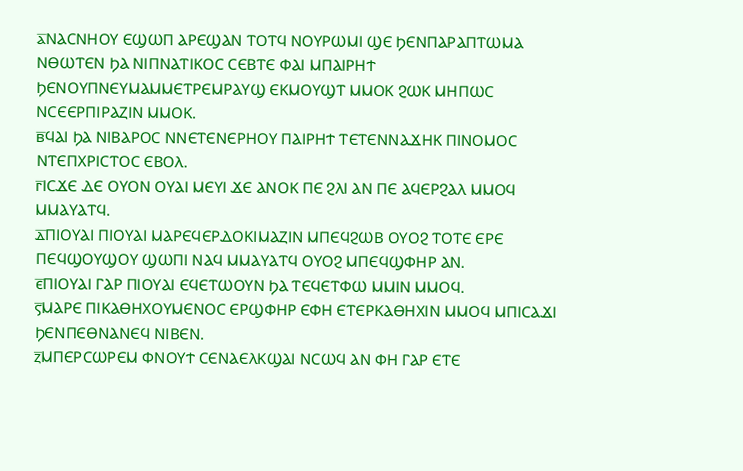ⲁ̅ⲚⲀⲤⲚⲎⲞⲨ ⲈϢⲰⲠ ⲀⲢⲈϢⲀⲚ ⲦⲞⲦϤ ⲚⲞⲨⲢⲰⲘⲒ ϢⲈ ϦⲈⲚⲠⲀⲢⲀⲠⲦⲰⲘⲀ ⲚⲐⲰⲦⲈⲚ ϦⲀ ⲚⲒⲠⲚⲀⲦⲒⲔⲞⲤ ⲤⲈⲂⲦⲈ ⲪⲀⲒ ⲘⲠⲀⲒⲢⲎϮ ϦⲈⲚⲞⲨⲠⲚⲈⲨⲘⲀⲘⲘⲈⲦⲢⲈⲘⲢⲀⲨϢ ⲈⲔⲘⲞⲨϢⲦ ⲘⲘⲞⲔ ϨⲰⲔ ⲘⲎⲠⲰⲤ ⲚⲤⲈⲈⲢⲠⲒⲢⲀⲌⲒⲚ ⲘⲘⲞⲔ.
ⲃ̅ϤⲀⲒ ϦⲀ ⲚⲒⲂⲀⲢⲞⲤ ⲚⲚⲈⲦⲈⲚⲈⲢⲎⲞⲨ ⲠⲀⲒⲢⲎϮ ⲦⲈⲦⲈⲚⲚⲀϪⲎⲔ ⲠⲒⲚⲞⲘⲞⲤ ⲚⲦⲈⲠⲬⲢⲒⲤⲦⲞⲤ ⲈⲂⲞⲖ.
ⲅ̅ⲒⲤϪⲈ ⲆⲈ ⲞⲨⲞⲚ ⲞⲨⲀⲒ ⲘⲈⲨⲒ ϪⲈ ⲀⲚⲞⲔ ⲠⲈ ϨⲖⲒ ⲀⲚ ⲠⲈ ⲀϤⲈⲢϨⲀⲖ ⲘⲘⲞϤ ⲘⲘⲀⲨⲀⲦϤ.
ⲇ̅ⲠⲒⲞⲨⲀⲒ ⲠⲒⲞⲨⲀⲒ ⲘⲀⲢⲈϤⲈⲢⲆⲞⲔⲒⲘⲀⲌⲒⲚ ⲘⲠⲈϤϨⲰⲂ ⲞⲨⲞϨ ⲦⲞⲦⲈ ⲈⲢⲈ ⲠⲈϤϢⲞⲨϢⲞⲨ ϢⲰⲠⲒ ⲚⲀϤ ⲘⲘⲀⲨⲀⲦϤ ⲞⲨⲞϨ ⲘⲠⲈϤϢⲪⲎⲢ ⲀⲚ.
ⲉ̅ⲠⲒⲞⲨⲀⲒ ⲄⲀⲢ ⲠⲒⲞⲨⲀⲒ ⲈϤⲈⲦⲰⲞⲨⲚ ϦⲀ ⲦⲈϤⲈⲦⲪⲰ ⲘⲘⲒⲚ ⲘⲘⲞϤ.
ⲋ̅ⲘⲀⲢⲈ ⲠⲒⲔⲀⲐⲎⲬⲞⲨⲘⲈⲚⲞⲤ ⲈⲢϢⲪⲎⲢ ⲈⲪⲎ ⲈⲦⲈⲢⲔⲀⲐⲎⲬⲒⲚ ⲘⲘⲞϤ ⲘⲠⲒⲤⲀϪⲒ ϦⲈⲚⲠⲈⲐⲚⲀⲚⲈϤ ⲚⲒⲂⲈⲚ.
ⲍ̅ⲘⲠⲈⲢⲤⲰⲢⲈⲘ ⲪⲚⲞⲨϮ ⲤⲈⲚⲀⲈⲖⲔϢⲀⲒ ⲚⲤⲰϤ ⲀⲚ ⲪⲎ ⲄⲀⲢ ⲈⲦⲈ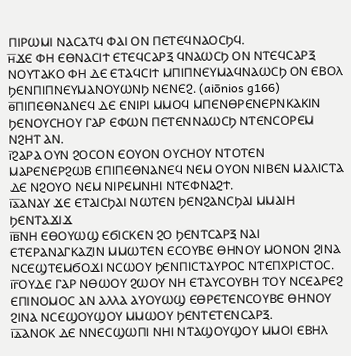ⲠⲒⲢⲰⲘⲒ ⲚⲀⲤⲀⲦϤ ⲪⲀⲒ ⲞⲚ ⲠⲈⲦⲈϤⲚⲀⲞⲤϦϤ.
ⲏ̅ϪⲈ ⲪⲎ ⲈⲐⲚⲀⲤⲒϮ ⲈⲦⲈϤⲤⲀⲢⲜ ϤⲚⲀⲰⲤϦ ⲞⲚ ⲚⲦⲈϤⲤⲀⲢⲜ ⲚⲞⲨⲦⲀⲔⲞ ⲪⲎ ⲆⲈ ⲈⲦⲀϤⲤⲒϮ ⲘⲠⲒⲠⲚⲈⲨⲘⲀϤⲚⲀⲰⲤϦ ⲞⲚ ⲈⲂⲞⲖ ϦⲈⲚⲠⲒⲠⲚⲈⲨⲘⲀⲚⲞⲨⲰⲚϦ ⲚⲈⲚⲈϨ. (aiōnios g166)
ⲑ̅ⲠⲒⲠⲈⲐⲚⲀⲚⲈϤ ⲆⲈ ⲈⲚⲒⲢⲒ ⲘⲘⲞϤ ⲘⲠⲈⲚⲐⲢⲈⲚⲈⲢⲚⲔⲀⲔⲒⲚ ϦⲈⲚⲞⲨⲤⲎⲞⲨ ⲄⲀⲢ ⲈⲪⲰⲚ ⲠⲈⲦⲈⲚⲚⲀⲰⲤϦ ⲚⲦⲈⲚⲤⲞⲢⲈⲘ ⲚϨⲎⲦ ⲀⲚ.
ⲓ̅ϨⲀⲢⲀ ⲞⲨⲚ ϨⲞⲤⲞⲚ ⲈⲞⲨⲞⲚ ⲞⲨⲤⲎⲞⲨ ⲚⲦⲞⲦⲈⲚ ⲘⲀⲢⲈⲚⲈⲢϨⲰⲂ ⲈⲠⲒⲠⲈⲐⲚⲀⲚⲈϤ ⲚⲈⲘ ⲞⲨⲞⲚ ⲚⲒⲂⲈⲚ ⲘⲀⲖⲒⲤⲦⲀ ⲆⲈ ⲚϨⲞⲨⲞ ⲚⲈⲘ ⲚⲒⲢⲈⲘⲚⲎⲒ ⲚⲦⲈⲪⲚⲀϨϮ.
ⲓ̅ⲁ̅ⲀⲚⲀⲨ ϪⲈ ⲈⲦⲀⲒⲤϦⲀⲒ ⲚⲰⲦⲈⲚ ϦⲈⲚϨⲀⲚⲤϦⲀⲒ ⲘⲘⲀⲒⲎ ϦⲈⲚⲦⲀϪⲒϪ
ⲓ̅ⲃ̅ⲚⲎ ⲈⲐⲞⲨⲰϢ ⲈϬⲒⲤⲔⲈⲚ ϨⲞ ϦⲈⲚⲦⲤⲀⲢⲜ ⲚⲀⲒ ⲈⲦⲈⲢⲀⲚⲀⲄⲔⲀⲌⲒⲚ ⲘⲘⲰⲦⲈⲚ ⲈⲤⲞⲨⲂⲈ ⲐⲎⲚⲞⲨ ⲘⲞⲚⲞⲚ ϨⲒⲚⲀ ⲚⲤⲈϢⲦⲈⲘϬⲞϪⲒ ⲚⲤⲰⲞⲨ ϦⲈⲚⲠⲒⲤⲦⲀⲨⲢⲞⲤ ⲚⲦⲈⲠⲬⲢⲒⲤⲦⲞⲤ.
ⲓ̅ⲅ̅ⲞⲨⲆⲈ ⲄⲀⲢ ⲚⲐⲰⲞⲨ ϨⲰⲞⲨ ⲚⲎ ⲈⲦⲀⲨⲤⲞⲨⲂⲎ ⲦⲞⲨ ⲚⲤⲈⲀⲢⲈϨ ⲈⲠⲒⲚⲞⲘⲞⲤ ⲀⲚ ⲀⲖⲖⲀ ⲀⲨⲞⲨⲰϢ ⲈⲐⲢⲈⲦⲈⲚⲤⲞⲨⲂⲈ ⲐⲎⲚⲞⲨ ϨⲒⲚⲀ ⲚⲤⲈϢⲞⲨϢⲞⲨ ⲘⲘⲰⲞⲨ ϦⲈⲚⲦⲈⲦⲈⲚⲤⲀⲢⲜ.
ⲓ̅ⲇ̅ⲀⲚⲞⲔ ⲆⲈ ⲚⲚⲈⲤϢⲰⲠⲒ ⲚⲎⲒ ⲚⲦⲀϢⲞⲨϢⲞⲨ ⲘⲘⲞⲒ ⲈⲂⲎⲖ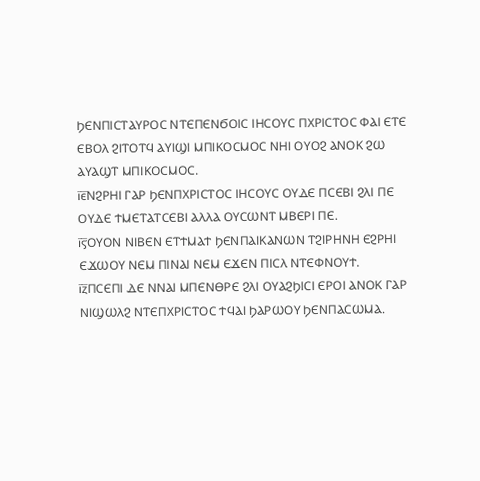ϦⲈⲚⲠⲒⲤⲦⲀⲨⲢⲞⲤ ⲚⲦⲈⲠⲈⲚϬⲞⲒⲤ ⲒⲎⲤⲞⲨⲤ ⲠⲬⲢⲒⲤⲦⲞⲤ ⲪⲀⲒ ⲈⲦⲈ ⲈⲂⲞⲖ ϨⲒⲦⲞⲦϤ ⲀⲨⲒϢⲒ ⲘⲠⲒⲔⲞⲤⲘⲞⲤ ⲚⲎⲒ ⲞⲨⲞϨ ⲀⲚⲞⲔ ϨⲰ ⲀⲨⲀϢⲦ ⲘⲠⲒⲔⲞⲤⲘⲞⲤ.
ⲓ̅ⲉ̅ⲚϨⲢⲎⲒ ⲄⲀⲢ ϦⲈⲚⲠⲬⲢⲒⲤⲦⲞⲤ ⲒⲎⲤⲞⲨⲤ ⲞⲨⲆⲈ ⲠⲤⲈⲂⲒ ϨⲖⲒ ⲠⲈ ⲞⲨⲆⲈ ϮⲘⲈⲦⲀⲦⲤⲈⲂⲒ ⲀⲖⲖⲀ ⲞⲨⲤⲰⲚⲦ ⲘⲂⲈⲢⲒ ⲠⲈ.
ⲓ̅ⲋ̅ⲞⲨⲞⲚ ⲚⲒⲂⲈⲚ ⲈⲦϮⲘⲀϮ ϦⲈⲚⲠⲀⲒⲔⲀⲚⲰⲚ ⲦϨⲒⲢⲎⲚⲎ ⲈϨⲢⲎⲒ ⲈϪⲰⲞⲨ ⲚⲈⲘ ⲠⲒⲚⲀⲒ ⲚⲈⲘ ⲈϪⲈⲚ ⲠⲒⲤⲖ ⲚⲦⲈⲪⲚⲞⲨϮ.
ⲓ̅ⲍ̅ⲠⲤⲈⲠⲒ ⲆⲈ ⲚⲚⲀⲒ ⲘⲠⲈⲚⲐⲢⲈ ϨⲖⲒ ⲞⲨⲀϨϦⲒⲤⲒ ⲈⲢⲞⲒ ⲀⲚⲞⲔ ⲄⲀⲢ ⲚⲒϢⲰⲖϨ ⲚⲦⲈⲠⲬⲢⲒⲤⲦⲞⲤ ϮϤⲀⲒ ϦⲀⲢⲰⲞⲨ ϦⲈⲚⲠⲀⲤⲰⲘⲀ.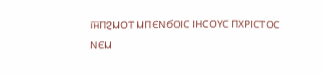ⲓ̅ⲏ̅ⲠϨⲘⲞⲦ ⲘⲠⲈⲚϬⲞⲒⲤ ⲒⲎⲤⲞⲨⲤ ⲠⲬⲢⲒⲤⲦⲞⲤ ⲚⲈⲘ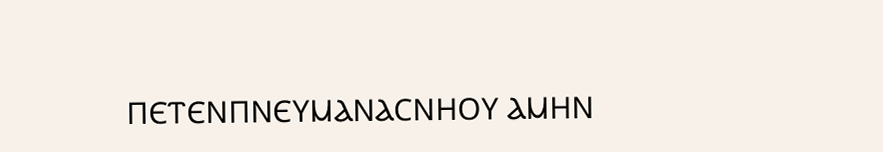ⲠⲈⲦⲈⲚⲠⲚⲈⲨⲘⲀⲚⲀⲤⲚⲎⲞⲨ ⲀⲘⲎⲚ